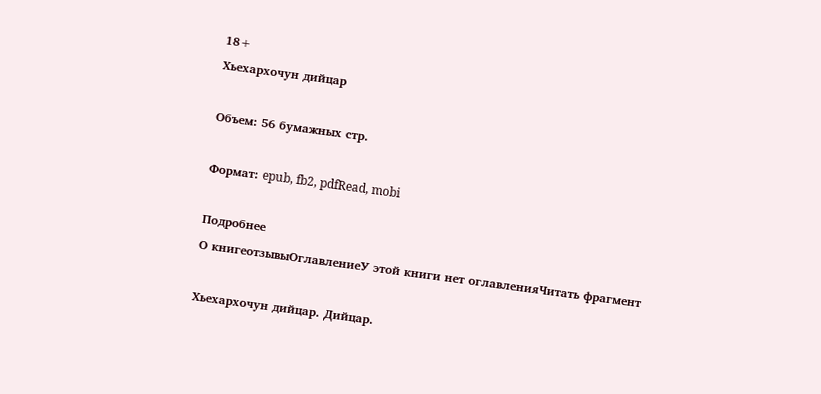18+
Хьехархочун дийцар

Объем: 56 бумажных стр.

Формат: epub, fb2, pdfRead, mobi

Подробнее
О книгеотзывыОглавлениеУ этой книги нет оглавленияЧитать фрагмент

Хьехархочун дийцар. Дийцар.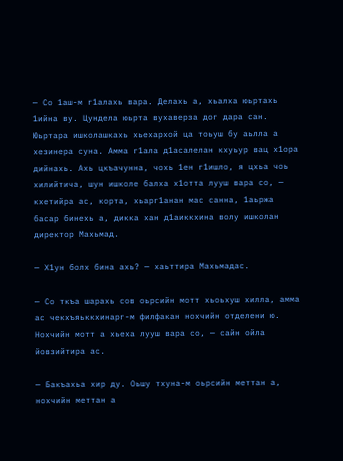— Со 1аш-м г1алахь вара. Делахь а, хьалха юьртахь 1ийна ву. Цундела юьрта вухаверза дог дара сан. Юьртара ишколашкахь хьехархой ца тоьуш бу аьлла а хезинера суна. Амма г1ала д1асалелан кхуьур вац х1ора дийнахь. Ахь цкъачунна, чохь 1ен г1ишло, я цхьа чоь хилийтича, шун ишколе балха х1отта лууш вара со, — кхетийра ас, корта, хьарг1анан мас санна, 1аьржа басар бинехь а, дикка хан д1аиккхина волу ишколан директор Махьмад.

— Х1ун болх бина ахь? — хаьттира Махьмадас.

— Со ткъа шарахь сов оьрсийн мотт хьоьхуш хилла, амма ас чекхъяьккхинарг-м филфакан нохчийн отделени ю. Нохчийн мотт а хьеха лууш вара со, — сайн ойла йовзийтира ас.

— Бакъахьа хир ду. Оьшу тхуна-м оьрсийн меттан а, нохчийн меттан а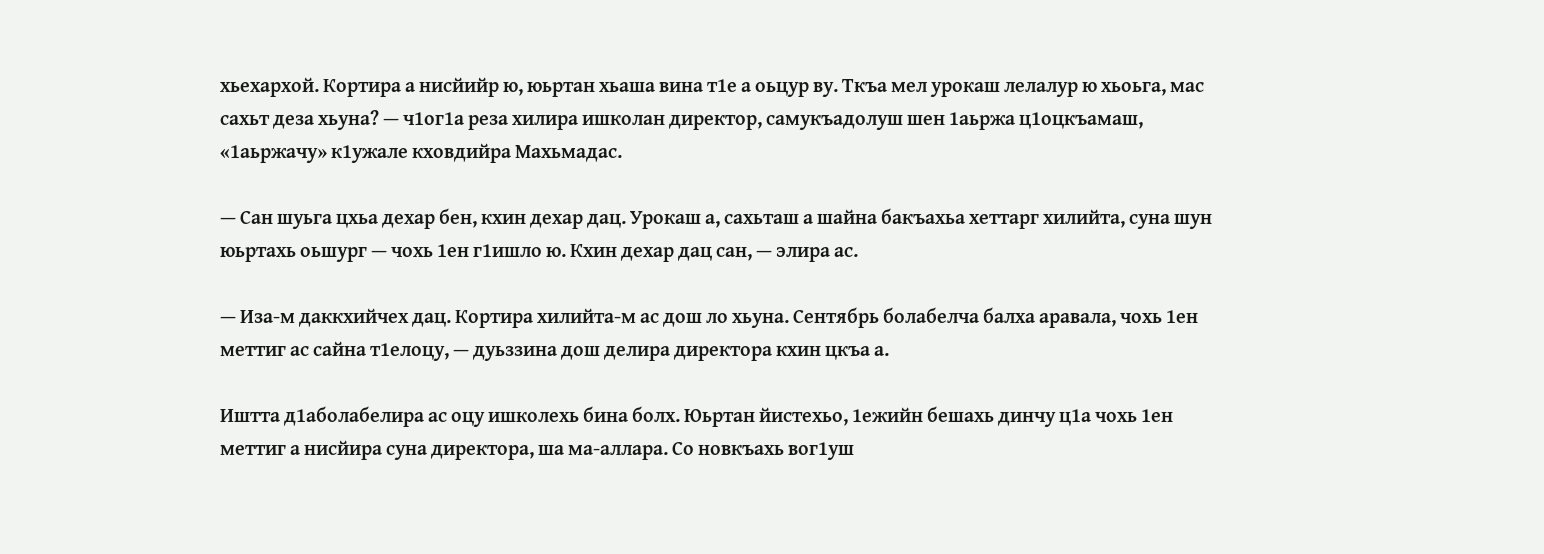хьехархой. Кортира а нисйийр ю, юьртан хьаша вина т1е а оьцур ву. Ткъа мел урокаш лелалур ю хьоьга, мас сахьт деза хьуна? — ч1ог1а реза хилира ишколан директор, самукъадолуш шен 1аьржа ц1оцкъамаш, «1аьржачу» к1ужале кховдийра Махьмадас.

— Сан шуьга цхьа дехар бен, кхин дехар дац. Урокаш а, сахьташ а шайна бакъахьа хеттарг хилийта, суна шун юьртахь оьшург — чохь 1ен г1ишло ю. Кхин дехар дац сан, — элира ас.

— Иза-м даккхийчех дац. Кортира хилийта-м ас дош ло хьуна. Сентябрь болабелча балха аравала, чохь 1ен меттиг ас сайна т1елоцу, — дуьззина дош делира директора кхин цкъа а.

Иштта д1аболабелира ас оцу ишколехь бина болх. Юьртан йистехьо, 1ежийн бешахь динчу ц1а чохь 1ен меттиг а нисйира суна директора, ша ма-аллара. Со новкъахь вог1уш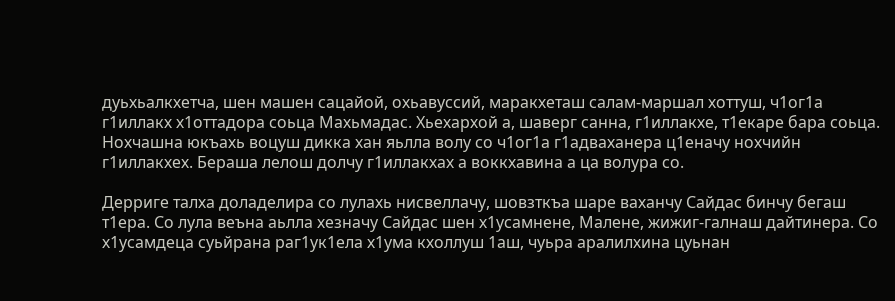дуьхьалкхетча, шен машен сацайой, охьавуссий, маракхеташ салам-маршал хоттуш, ч1ог1а г1иллакх х1оттадора соьца Махьмадас. Хьехархой а, шаверг санна, г1иллакхе, т1екаре бара соьца. Нохчашна юкъахь воцуш дикка хан яьлла волу со ч1ог1а г1адваханера ц1еначу нохчийн г1иллакхех. Бераша лелош долчу г1иллакхах а воккхавина а ца волура со.

Дерриге талха доладелира со лулахь нисвеллачу, шовзткъа шаре ваханчу Сайдас бинчу бегаш т1ера. Со лула веъна аьлла хезначу Сайдас шен х1усамнене, Малене, жижиг-галнаш дайтинера. Со х1усамдеца суьйрана раг1ук1ела х1ума кхоллуш 1аш, чуьра аралилхина цуьнан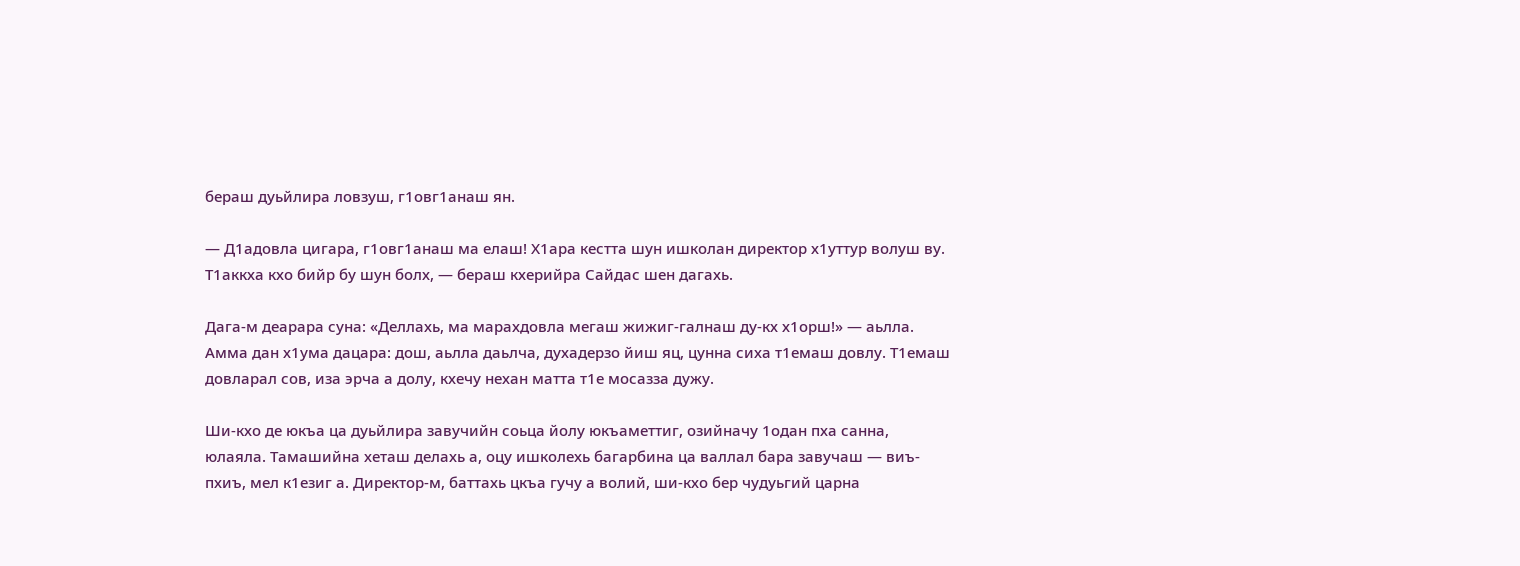бераш дуьйлира ловзуш, г1овг1анаш ян.

— Д1адовла цигара, г1овг1анаш ма елаш! Х1ара кестта шун ишколан директор х1уттур волуш ву. Т1аккха кхо бийр бу шун болх, — бераш кхерийра Сайдас шен дагахь.

Дага-м деарара суна: «Деллахь, ма марахдовла мегаш жижиг-галнаш ду-кх х1орш!» — аьлла. Амма дан х1ума дацара: дош, аьлла даьлча, духадерзо йиш яц, цунна сиха т1емаш довлу. Т1емаш довларал сов, иза эрча а долу, кхечу нехан матта т1е мосазза дужу.

Ши-кхо де юкъа ца дуьйлира завучийн соьца йолу юкъаметтиг, озийначу 1одан пха санна, юлаяла. Тамашийна хеташ делахь а, оцу ишколехь багарбина ца валлал бара завучаш — виъ-пхиъ, мел к1езиг а. Директор-м, баттахь цкъа гучу а волий, ши-кхо бер чудуьгий царна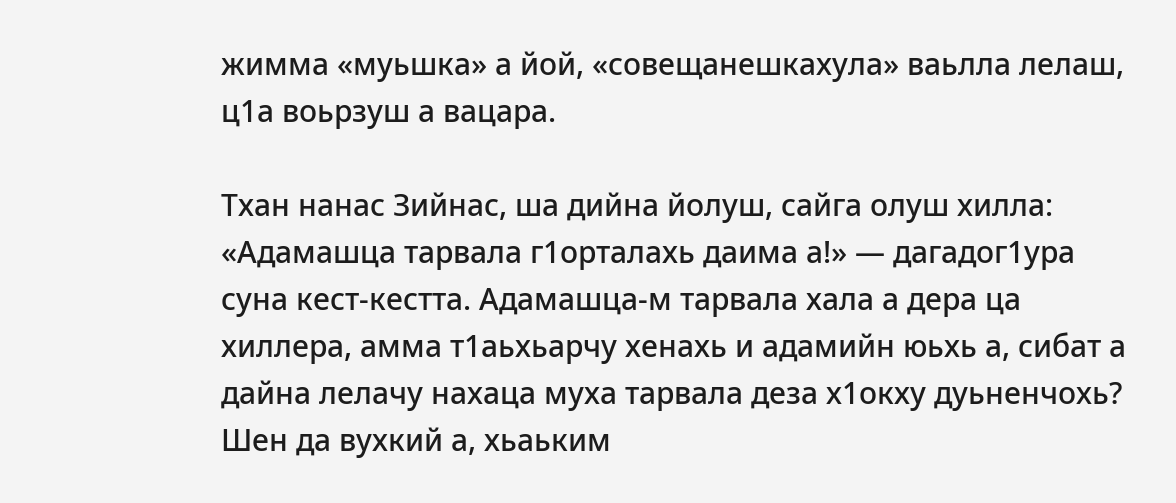жимма «муьшка» а йой, «совещанешкахула» ваьлла лелаш, ц1а воьрзуш а вацара.

Тхан нанас Зийнас, ша дийна йолуш, сайга олуш хилла: «Адамашца тарвала г1орталахь даима а!» — дагадог1ура суна кест-кестта. Адамашца-м тарвала хала а дера ца хиллера, амма т1аьхьарчу хенахь и адамийн юьхь а, сибат а дайна лелачу нахаца муха тарвала деза х1окху дуьненчохь? Шен да вухкий а, хьаьким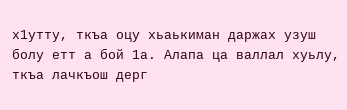х1утту, ткъа оцу хьаькиман даржах узуш болу етт а бой 1а. Алапа ца валлал хуьлу, ткъа лачкъош дерг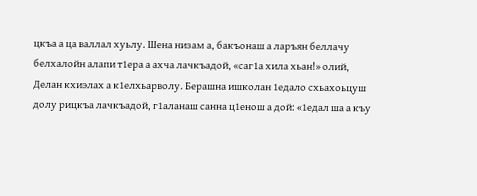цкъа а ца валлал хуьлу. Шена низам а, бакъонаш а ларъян беллачу белхалойн алапи т1ера а ахча лачкъадой, «саг1а хила хьан!» олий, Делан кхиэлах а к1елхьарволу. Берашна ишколан 1едало схьахоьцуш долу рицкъа лачкъадой, г1аланаш санна ц1енош а дой: «1едал ша а къу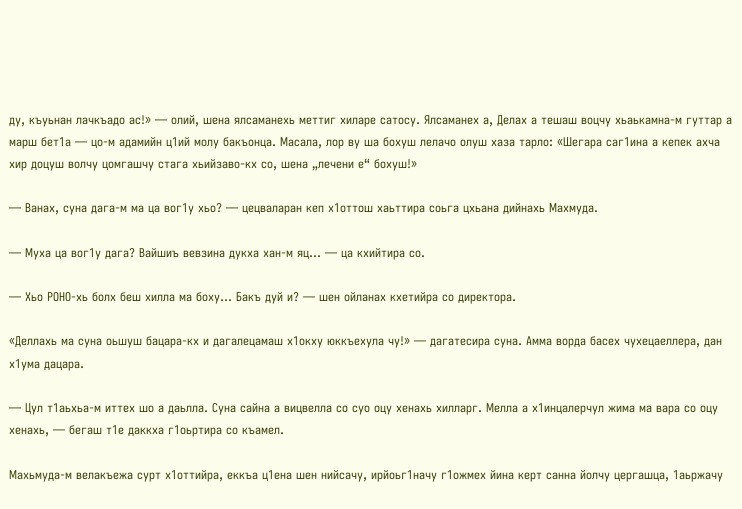ду, къуьнан лачкъадо ас!» — олий, шена ялсаманехь меттиг хиларе сатосу. Ялсаманех а, Делах а тешаш воцчу хьаькамна-м гуттар а марш бет1а — цо-м адамийн ц1ий молу бакъонца. Масала, лор ву ша бохуш лелачо олуш хаза тарло: «Шегара саг1ина а кепек ахча хир доцуш волчу цомгашчу стага хьийзаво-кх со, шена „лечени е“ бохуш!»

— Ванах, суна дага-м ма ца вог1у хьо? — цецваларан кеп х1оттош хаьттира соьга цхьана дийнахь Махмуда.

— Муха ца вог1у дага? Вайшиъ вевзина дукха хан-м яц… — ца кхийтира со.

— Хьо РОНО-хь болх беш хилла ма боху… Бакъ дуй и? — шен ойланах кхетийра со директора.

«Деллахь ма суна оьшуш бацара-кх и дагалецамаш х1окху юккъехула чу!» — дагатесира суна. Амма ворда басех чухецаеллера, дан х1ума дацара.

— Цул т1аьхьа-м иттех шо а даьлла. Суна сайна а вицвелла со суо оцу хенахь хилларг. Мелла а х1инцалерчул жима ма вара со оцу хенахь, — бегаш т1е даккха г1оьртира со къамел.

Махьмуда-м велакъежа сурт х1оттийра, еккъа ц1ена шен нийсачу, ирйоьг1начу г1ожмех йина керт санна йолчу цергашца, 1аьржачу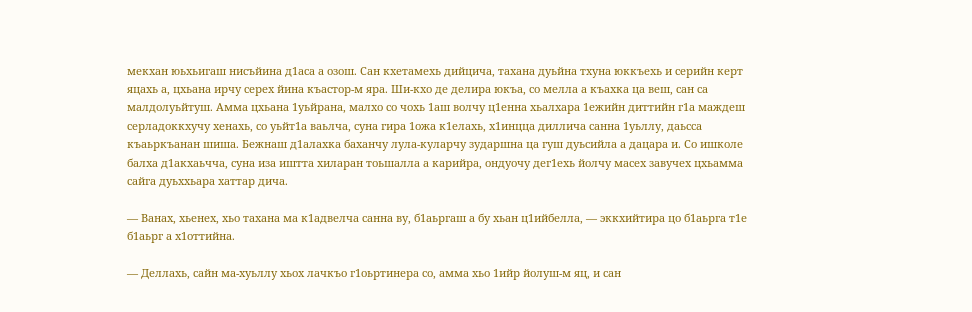мекхан юьхьигаш нисъйина д1аса а озош. Сан кхетамехь дийцича, тахана дуьйна тхуна юккъехь и серийн керт яцахь а, цхьана ирчу серех йина къастор-м яра. Ши-кхо де делира юкъа, со мелла а къахка ца веш, сан са малдолуьйтуш. Амма цхьана 1уьйрана, малхо со чохь 1аш волчу ц1енна хьалхара 1ежийн диттийн г1а маждеш серладоккхучу хенахь, со уьйт1а ваьлча, суна гира 1ожа к1елахь, х1инцца диллича санна 1уьллу, даьсса къаьркъанан шиша. Бежнаш д1алахка баханчу лула-куларчу зударшна ца гуш дуьсийла а дацара и. Со ишколе балха д1акхаьчча, суна иза иштта хиларан тоьшалла а карийра, ондуочу дег1ехь йолчу масех завучех цхьамма сайга дуьххьара хаттар дича.

— Ванах, хьенех, хьо тахана ма к1адвелча санна ву, б1аьргаш а бу хьан ц1ийбелла, — эккхийтира цо б1аьрга т1е б1аьрг а х1оттийна.

— Деллахь, сайн ма-хуьллу хьох лачкъо г1оьртинера со, амма хьо 1ийр йолуш-м яц, и сан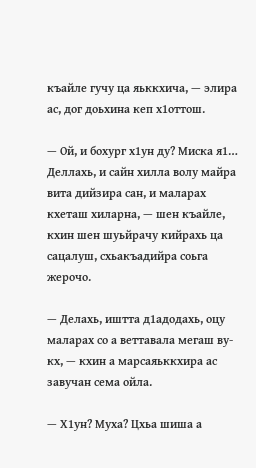къайле гучу ца яьккхича, — элира ас, дог доьхина кеп х1оттош.

— Ой, и бохург х1ун ду? Миска я1… Деллахь, и сайн хилла волу майра вита дийзира сан, и маларах кхеташ хиларна, — шен къайле, кхин шен шуьйрачу кийрахь ца сацалуш, схьакъадийра соьга жерочо.

— Делахь, иштта д1адодахь, оцу маларах со а веттавала мегаш ву-кх, — кхин а марсаяьккхира ас завучан сема ойла.

— Х1ун? Муха? Цхьа шиша а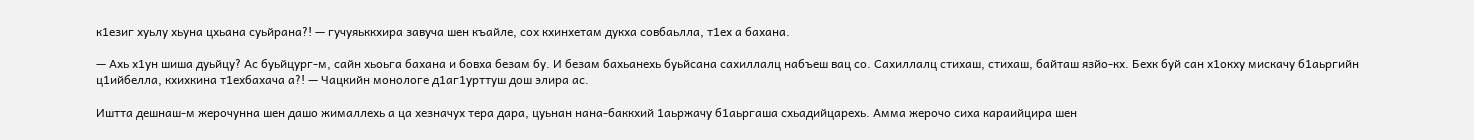к1езиг хуьлу хьуна цхьана суьйрана?! — гучуяьккхира завуча шен къайле, сох кхинхетам дукха совбаьлла, т1ех а бахана.

— Ахь х1ун шиша дуьйцу? Ас буьйцург-м, сайн хьоьга бахана и бовха безам бу. И безам бахьанехь буьйсана сахиллалц набъеш вац со. Сахиллалц стихаш, стихаш, байташ язйо-кх. Бехк буй сан х1окху мискачу б1аьргийн ц1ийбелла, кхихкина т1ехбахача а?! — Чацкийн монологе д1аг1урттуш дош элира ас.

Иштта дешнаш-м жерочунна шен дашо жималлехь а ца хезначух тера дара, цуьнан нана-баккхий 1аьржачу б1аьргаша схьадийцарехь. Амма жерочо сиха караийцира шен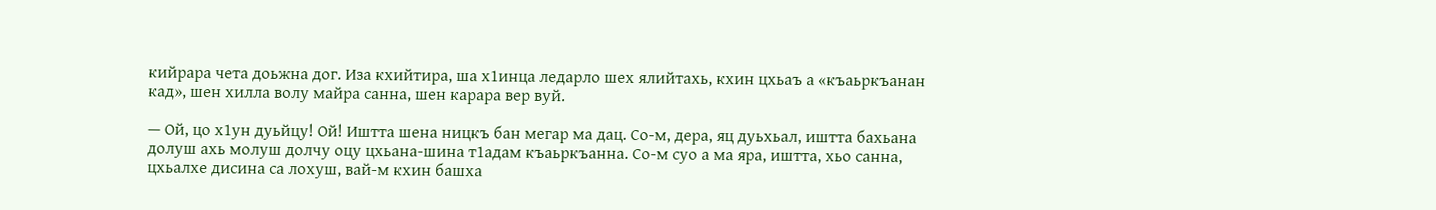кийрара чета доьжна дог. Иза кхийтира, ша х1инца ледарло шех ялийтахь, кхин цхьаъ а «къаьркъанан кад», шен хилла волу майра санна, шен карара вер вуй.

— Ой, цо х1ун дуьйцу! Ой! Иштта шена ницкъ бан мегар ма дац. Со-м, дера, яц дуьхьал, иштта бахьана долуш ахь молуш долчу оцу цхьана-шина т1адам къаьркъанна. Со-м суо а ма яра, иштта, хьо санна, цхьалхе дисина са лохуш, вай-м кхин башха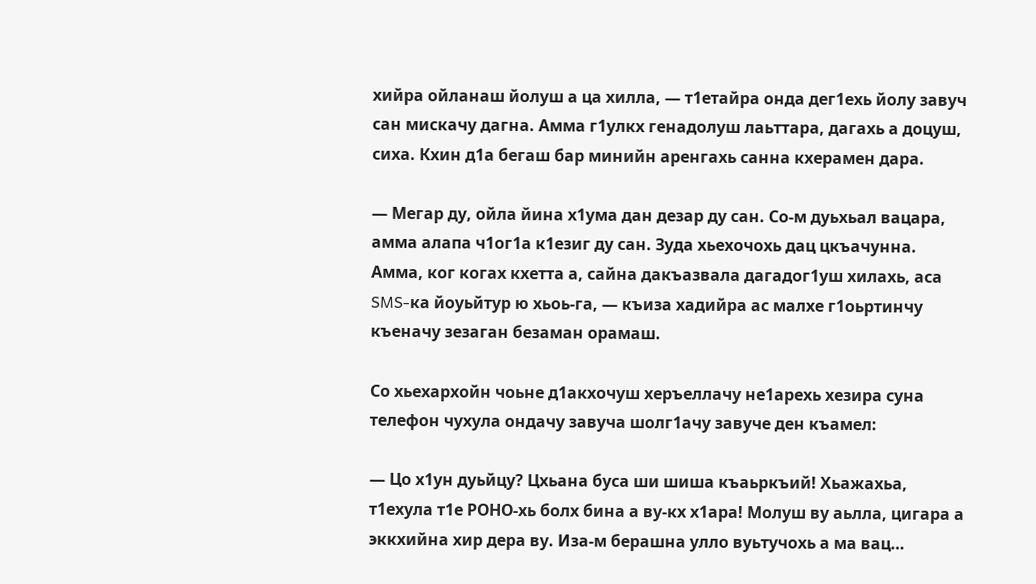хийра ойланаш йолуш а ца хилла, — т1етайра онда дег1ехь йолу завуч сан мискачу дагна. Амма г1улкх генадолуш лаьттара, дагахь а доцуш, сиха. Кхин д1а бегаш бар минийн аренгахь санна кхерамен дара.

— Мегар ду, ойла йина х1ума дан дезар ду сан. Со-м дуьхьал вацара, амма алапа ч1ог1а к1езиг ду сан. Зуда хьехочохь дац цкъачунна. Амма, ког когах кхетта а, сайна дакъазвала дагадог1уш хилахь, аса SMS-ка йоуьйтур ю хьоь-га, — къиза хадийра ас малхе г1оьртинчу къеначу зезаган безаман орамаш.

Со хьехархойн чоьне д1акхочуш херъеллачу не1арехь хезира суна телефон чухула ондачу завуча шолг1ачу завуче ден къамел:

— Цо х1ун дуьйцу? Цхьана буса ши шиша къаьркъий! Хьажахьа, т1ехула т1е РОНО-хь болх бина а ву-кх х1ара! Молуш ву аьлла, цигара а эккхийна хир дера ву. Иза-м берашна улло вуьтучохь а ма вац…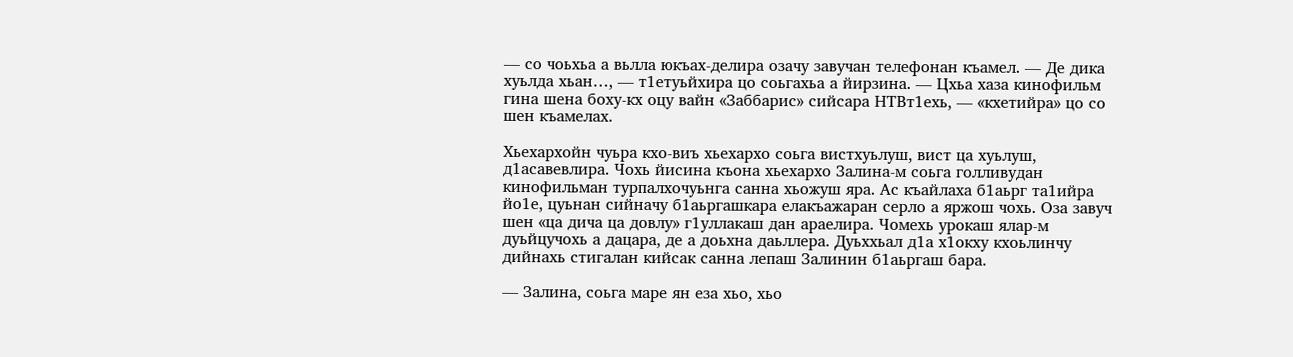— со чоьхьа а вьлла юкъах-делира озачу завучан телефонан къамел. — Де дика хуьлда хьан…, — т1етуьйхира цо соьгахьа а йирзина. — Цхьа хаза кинофильм гина шена боху-кх оцу вайн «Заббарис» сийсара НТВт1ехь, — «кхетийра» цо со шен къамелах.

Хьехархойн чуьра кхо-виъ хьехархо соьга вистхуьлуш, вист ца хуьлуш, д1асавевлира. Чохь йисина къона хьехархо Залина-м соьга голливудан кинофильман турпалхочуьнга санна хьожуш яра. Ас къайлаха б1аьрг та1ийра йо1е, цуьнан сийначу б1аьргашкара елакъажаран серло а яржош чохь. Оза завуч шен «ца дича ца довлу» г1уллакаш дан араелира. Чомехь урокаш ялар-м дуьйцучохь а дацара, де а доьхна даьллера. Дуьххьал д1а х1окху кхоьлинчу дийнахь стигалан кийсак санна лепаш Залинин б1аьргаш бара.

— Залина, соьга маре ян еза хьо, хьо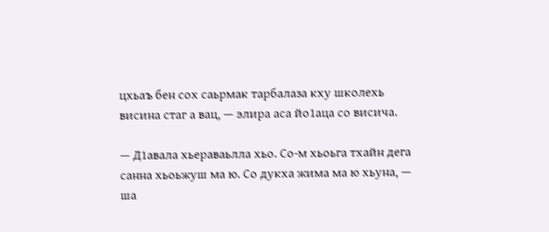цхьаъ бен сох саьрмак тарбалаза кху школехь висина стаг а вац, — элира аса йо1аца со висича.

— Д1авала хьераваьлла хьо. Со-м хьоьга тхайн дега санна хьоьжуш ма ю. Со дукха жима ма ю хьуна, — ша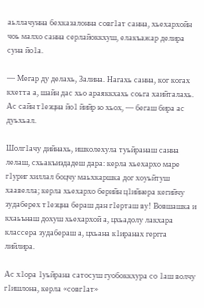аьллачунна бехказалонна совг1ат санна, хьехархойн чоь малхо санна серлайоккхуш, елакъажар делира суна йо1а.

— Мегар ду делахь, Залина. Нагахь санна, ког когах кхетта а, шайн дас хьо араяккхахь соьга хаийталахь. Ас сайн т1еэцна йо1 йийр ю хьох, — бегаш бира ас дуьхьал.

Шолг1ачу дийнахь, ишколехула туьйранаш санна лелаш, схьакъиэдадеш дара: керла хьехархо маре г1уриг хиллал боцчу маьхкаршка дог хоуьйтуш хаавелла; керла хьехархо берийн ц1ийнера кегийчу зудаберех т1еэцна бераш дан г1ерташ ву! Вовшашка и кхаьънаш дохуш хьехархой а, цхьадолу лакхара классера зудабераш а, цхьана к1иранах гергга лийлира.

Ас х1ора 1уьйрана сатосуш гуобоккхура со 1аш волчу г1ишлона, керла «совг1ат»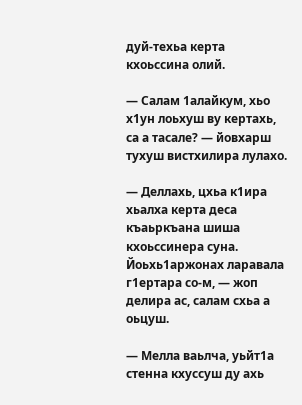дуй-техьа керта кхоьссина олий.

— Салам 1алайкум, хьо х1ун лоьхуш ву кертахь, са а тасале? — йовхарш тухуш вистхилира лулахо.

— Деллахь, цхьа к1ира хьалха керта деса къаьркъана шиша кхоьссинера суна. Йоьхь1аржонах ларавала г1ертара со-м, — жоп делира ас, салам схьа а оьцуш.

— Мелла ваьлча, уьйт1а стенна кхуссуш ду ахь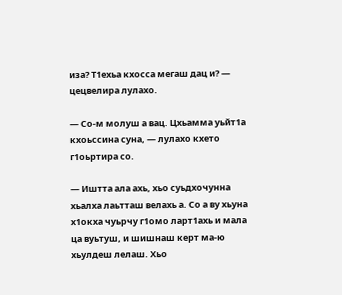иза? Т1ехьа кхосса мегаш дац и? — цецвелира лулахо.

— Со-м молуш а вац. Цхьамма уьйт1а кхоьссина суна, — лулахо кхето г1оьртира со.

— Иштта ала ахь, хьо суьдхочунна хьалха лаьтташ велахь а. Со а ву хьуна х1окха чуьрчу г1омо ларт1ахь и мала ца вуьтуш, и шишнаш керт ма-ю хьулдеш лелаш. Хьо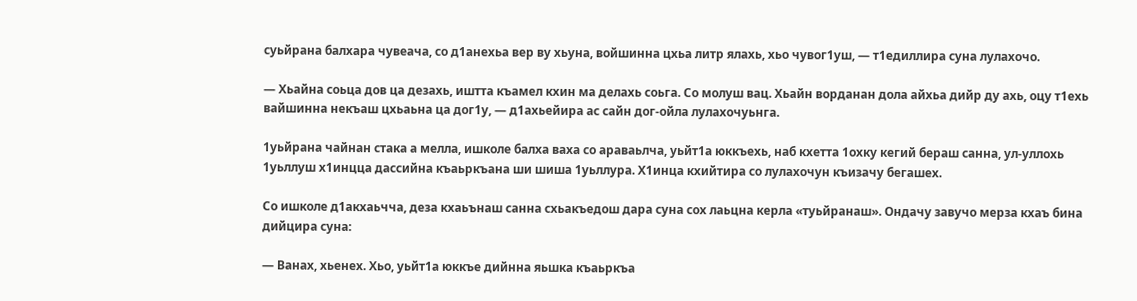суьйрана балхара чувеача, со д1анехьа вер ву хьуна, войшинна цхьа литр ялахь, хьо чувог1уш, — т1едиллира суна лулахочо.

— Хьайна соьца дов ца дезахь, иштта къамел кхин ма делахь соьга. Со молуш вац. Хьайн ворданан дола айхьа дийр ду ахь, оцу т1ехь вайшинна некъаш цхьаьна ца дог1у, — д1ахьейира ас сайн дог-ойла лулахочуьнга.

1уьйрана чайнан стака а мелла, ишколе балха ваха со араваьлча, уьйт1а юккъехь, наб кхетта 1охку кегий бераш санна, ул-уллохь 1уьллуш х1инцца дассийна къаьркъана ши шиша 1уьллура. Х1инца кхийтира со лулахочун къизачу бегашех.

Со ишколе д1акхаьчча, деза кхаьънаш санна схьакъедош дара суна сох лаьцна керла «туьйранаш». Ондачу завучо мерза кхаъ бина дийцира суна:

— Ванах, хьенех. Хьо, уьйт1а юккъе дийнна яьшка къаьркъа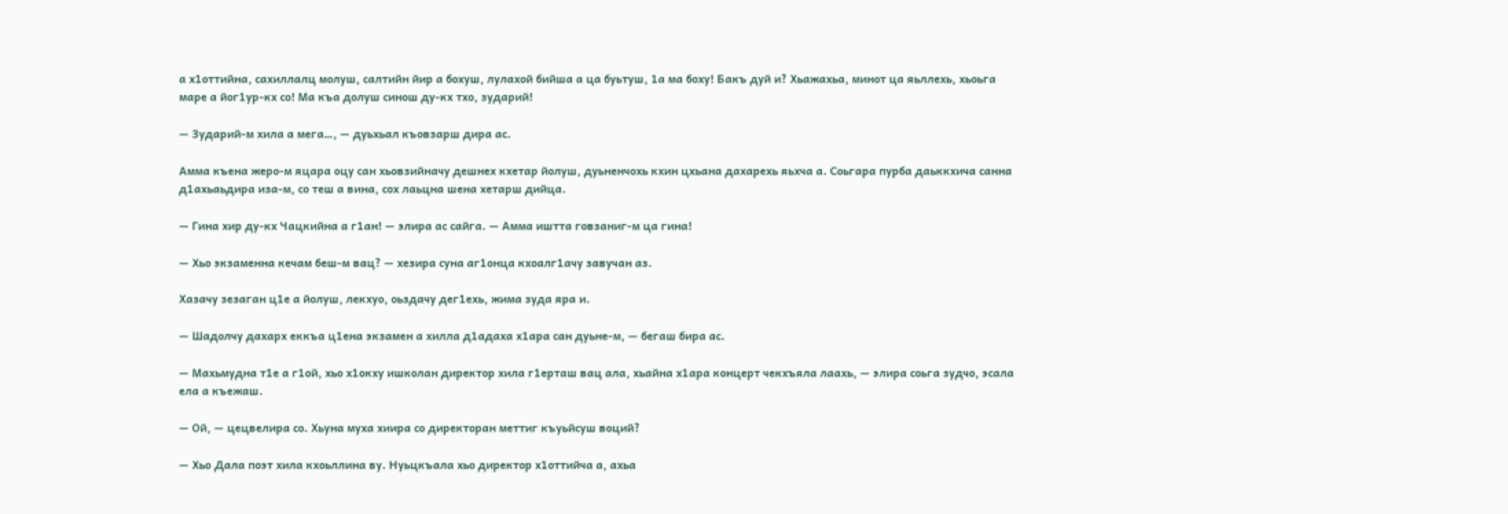а х1оттийна, сахиллалц молуш, салтийн йир а бохуш, лулахой бийша а ца буьтуш, 1а ма боху! Бакъ дуй и? Хьажахьа, минот ца яьллехь, хьоьга маре а йог1ур-кх со! Ма къа долуш синош ду-кх тхо, зударий!

— Зударий-м хила а мега…, — дуьхьал къовзарш дира ас.

Амма къена жеро-м яцара оцу сан хьовзийначу дешнех кхетар йолуш, дуьненчохь кхин цхьана дахарехь яьхча а. Соьгара пурба даьккхича санна д1ахьаьдира иза-м, со теш а вина, сох лаьцна шена хетарш дийца.

— Гина хир ду-кх Чацкийна а г1ан! — элира ас сайга. — Амма иштта говзаниг-м ца гина!

— Хьо экзаменна кечам беш-м вац? — хезира суна аг1онца кхоалг1ачу завучан аз.

Хазачу зезаган ц1е а йолуш, лекхуо, оьздачу дег1ехь, жима зуда яра и.

— Шадолчу дахарх еккъа ц1ена экзамен а хилла д1адаха х1ара сан дуьне-м, — бегаш бира ас.

— Махьмудна т1е а г1ой, хьо х1окху ишколан директор хила г1ерташ вац ала, хьайна х1ара концерт чекхъяла лаахь, — элира соьга зудчо, эсала ела а къежаш.

— Ой, — цецвелира со. Хьуна муха хиира со директоран меттиг къуьйсуш воций?

— Хьо Дала поэт хила кхоьллина ву. Нуьцкъала хьо директор х1оттийча а, ахьа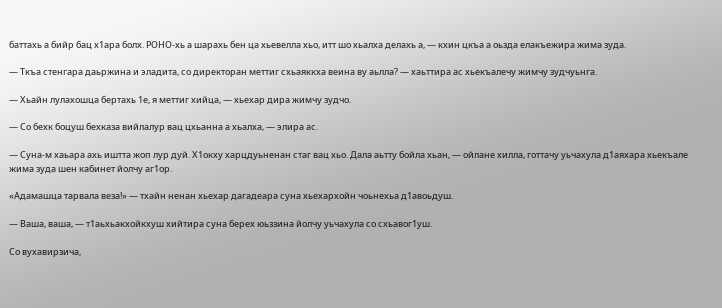баттахь а бийр бац х1ара болх. РОНО-хь а шарахь бен ца хьевелла хьо, итт шо хьалха делахь а, — кхин цкъа а оьзда елакъежира жима зуда.

— Ткъа стенгара даьржина и эладита, со директоран меттиг схьаяккха веина ву аьлла? — хаьттира ас хьекъалечу жимчу зудчуьнга.

— Хьайн лулахошца бертахь 1е, я меттиг хийца, — хьехар дира жимчу зудчо.

— Со бехк боцуш бехказа вийлалур вац цхьанна а хьалха, — элира ас.

— Суна-м хаьара ахь иштта жоп лур дуй. Х1окху харцдуьненан стаг вац хьо. Дала аьтту бойла хьан, — ойлане хилла, готтачу уьчахула д1аяхара хьекъале жима зуда шен кабинет йолчу аг1ор.

«Адамашца тарвала веза!» — тхайн ненан хьехар дагадеара суна хьехархойн чоьнехьа д1авоьдуш.

— Ваша, ваша, — т1аьхьакхойкхуш хийтира суна берех юьззина йолчу уьчахула со схьавог1уш.

Со вухавирзича,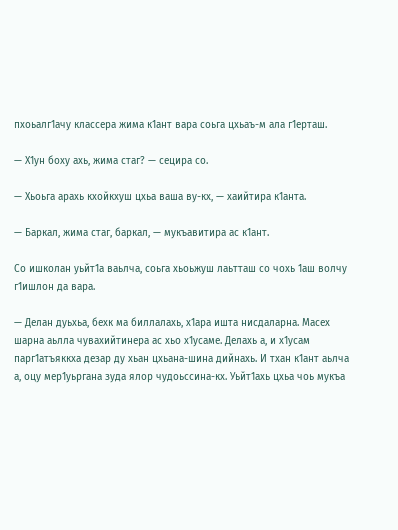пхоьалг1ачу классера жима к1ант вара соьга цхьаъ-м ала г1ерташ.

— Х1ун боху ахь, жима стаг? — сецира со.

— Хьоьга арахь кхойкхуш цхьа ваша ву-кх, — хаийтира к1анта.

— Баркал, жима стаг, баркал, — мукъавитира ас к1ант.

Со ишколан уьйт1а ваьлча, соьга хьоьжуш лаьтташ со чохь 1аш волчу г1ишлон да вара.

— Делан дуьхьа, бехк ма биллалахь, х1ара ишта нисдаларна. Масех шарна аьлла чувахийтинера ас хьо х1усаме. Делахь а, и х1усам парг1атъяккха дезар ду хьан цхьана-шина дийнахь. И тхан к1ант аьлча а, оцу мер1уьргана зуда ялор чудоьссина-кх. Уьйт1ахь цхьа чоь мукъа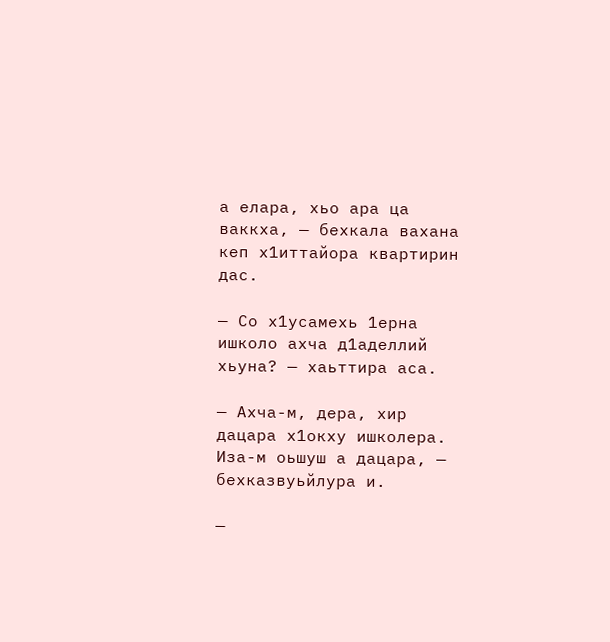а елара, хьо ара ца ваккха, — бехкала вахана кеп х1иттайора квартирин дас.

— Со х1усамехь 1ерна ишколо ахча д1аделлий хьуна? — хаьттира аса.

— Ахча-м, дера, хир дацара х1окху ишколера. Иза-м оьшуш а дацара, — бехказвуьйлура и.

—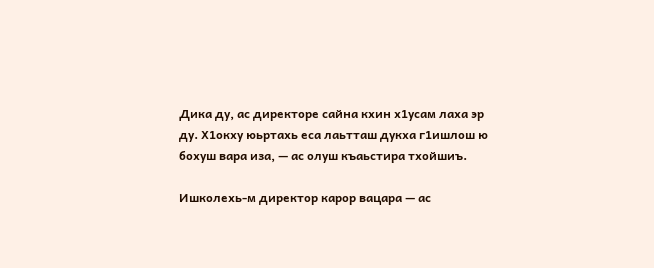Дика ду, ас директоре сайна кхин х1усам лаха эр ду. Х1окху юьртахь еса лаьтташ дукха г1ишлош ю бохуш вара иза, — ас олуш къаьстира тхойшиъ.

Ишколехь-м директор карор вацара — ас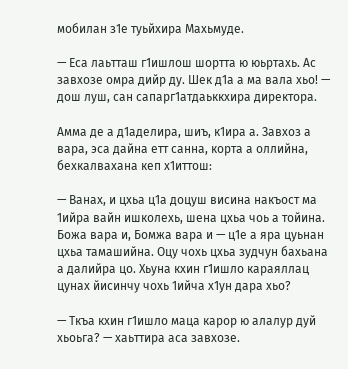мобилан з1е туьйхира Махьмуде.

— Еса лаьтташ г1ишлош шортта ю юьртахь. Ас завхозе омра дийр ду. Шек д1а а ма вала хьо! — дош луш, сан сапарг1атдаьккхира директора.

Амма де а д1аделира, шиъ, к1ира а. Завхоз а вара, эса дайна етт санна, корта а оллийна, бехкалвахана кеп х1иттош:

— Ванах, и цхьа ц1а доцуш висина накъост ма 1ийра вайн ишколехь, шена цхьа чоь а тойина. Божа вара и, Бомжа вара и — ц1е а яра цуьнан цхьа тамашийна. Оцу чохь цхьа зудчун бахьана а далийра цо. Хьуна кхин г1ишло караяллац цунах йисинчу чохь 1ийча х1ун дара хьо?

— Ткъа кхин г1ишло маца карор ю алалур дуй хьоьга? — хаьттира аса завхозе.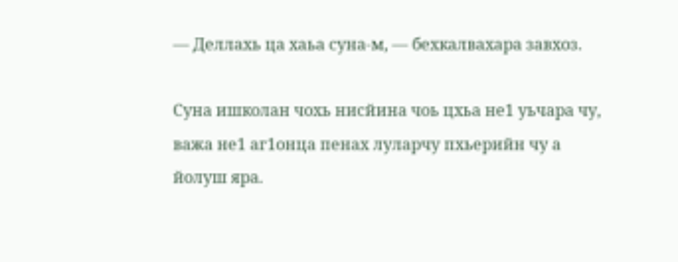— Деллахь ца хаьа суна-м, — бехкалвахара завхоз.

Суна ишколан чохь нисйина чоь цхьа не1 уьчара чу, важа не1 аг1онца пенах луларчу пхьерийн чу а йолуш яра.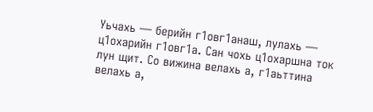Уьчахь — берийн г1овг1анаш, лулахь — ц1охарийн г1овг1а. Сан чохь ц1охаршна ток лун щит. Со вижина велахь а, г1аьттина велахь а,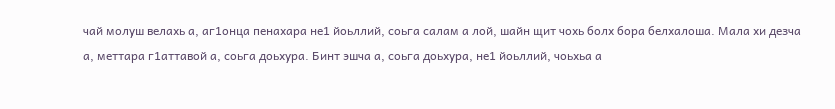чай молуш велахь а, аг1онца пенахара не1 йоьллий, соьга салам а лой, шайн щит чохь болх бора белхалоша. Мала хи дезча а, меттара г1аттавой а, соьга доьхура. Бинт эшча а, соьга доьхура, не1 йоьллий, чоьхьа а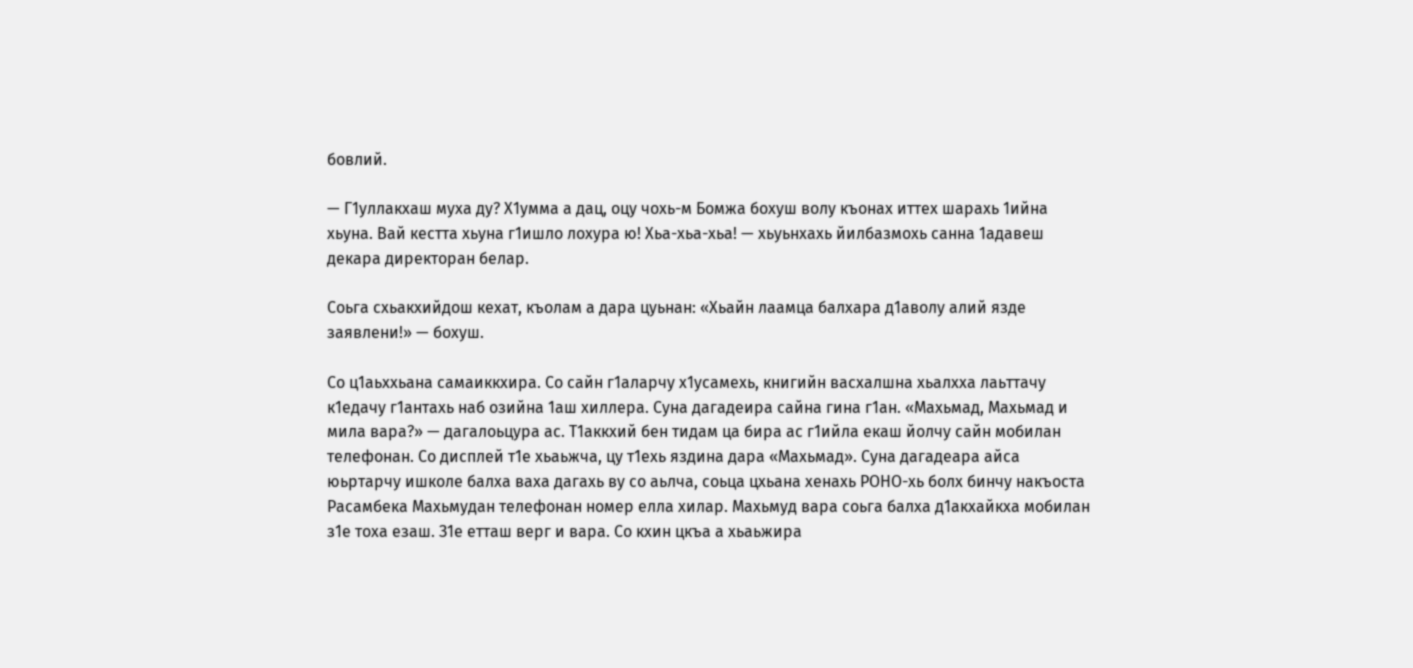бовлий.

— Г1уллакхаш муха ду? Х1умма а дац, оцу чохь-м Бомжа бохуш волу къонах иттех шарахь 1ийна хьуна. Вай кестта хьуна г1ишло лохура ю! Хьа-хьа-хьа! — хьуьнхахь йилбазмохь санна 1адавеш декара директоран белар.

Соьга схьакхийдош кехат, къолам а дара цуьнан: «Хьайн лаамца балхара д1аволу алий язде заявлени!» — бохуш.

Со ц1аьххьана самаиккхира. Со сайн г1аларчу х1усамехь, книгийн васхалшна хьалхха лаьттачу к1едачу г1антахь наб озийна 1аш хиллера. Суна дагадеира сайна гина г1ан. «Махьмад, Махьмад и мила вара?» — дагалоьцура ас. Т1аккхий бен тидам ца бира ас г1ийла екаш йолчу сайн мобилан телефонан. Со дисплей т1е хьаьжча, цу т1ехь яздина дара «Махьмад». Суна дагадеара айса юьртарчу ишколе балха ваха дагахь ву со аьлча, соьца цхьана хенахь РОНО-хь болх бинчу накъоста Расамбека Махьмудан телефонан номер елла хилар. Махьмуд вара соьга балха д1акхайкха мобилан з1е тоха езаш. З1е етташ верг и вара. Со кхин цкъа а хьаьжира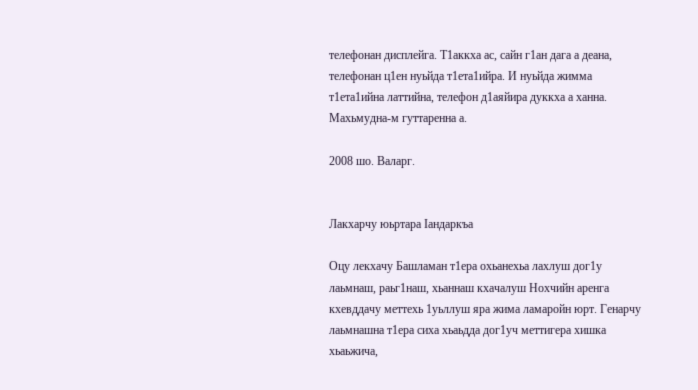телефонан дисплейга. Т1аккха ас, сайн г1ан дага а деана, телефонан ц1ен нуьйда т1ета1ийра. И нуьйда жимма т1ета1ийна латтийна, телефон д1аяйира дуккха а ханна. Махьмудна-м гуттаренна а.

2008 шо. Валарг.


Лакхарчу юьртара Iандаркъа

Оцу лекхачу Башламан т1ера охьанехьа лахлуш дог1у лаьмнаш, раьг1наш, хьаннаш кхачалуш Нохчийн аренга кхевддачу меттехь 1уьллуш яра жима ламаройн юрт. Генарчу лаьмнашна т1ера сиха хьаьдда дог1уч меттигера хишка хьаьжича,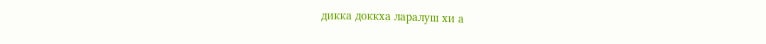дикка доккха ларалуш хи а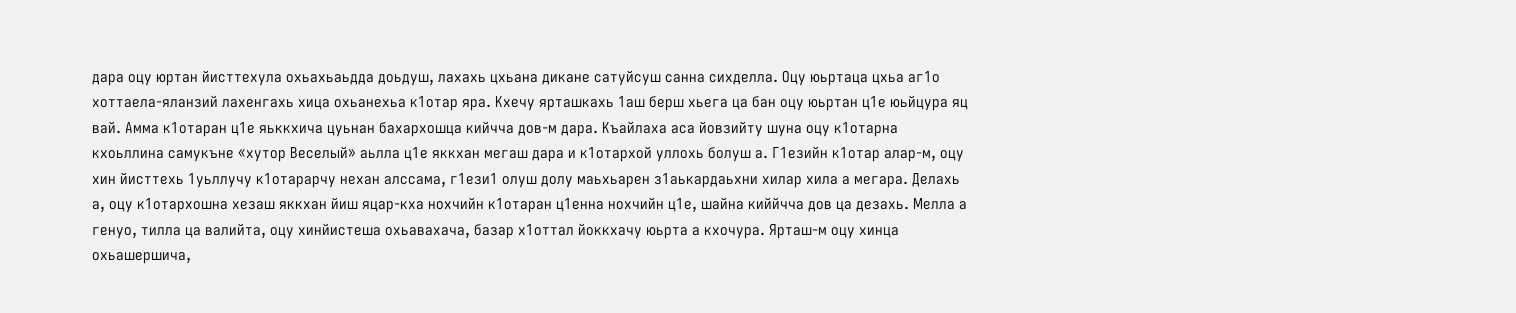дара оцу юртан йисттехула охьахьаьдда доьдуш, лахахь цхьана дикане сатуйсуш санна сихделла. Оцу юьртаца цхьа аг1о хоттаела-яланзий лахенгахь хица охьанехьа к1отар яра. Кхечу ярташкахь 1аш берш хьега ца бан оцу юьртан ц1е юьйцура яц вай. Амма к1отаран ц1е яьккхича цуьнан бахархошца кийчча дов-м дара. Къайлаха аса йовзийту шуна оцу к1отарна кхоьллина самукъне «хутор Веселый» аьлла ц1е яккхан мегаш дара и к1отархой уллохь болуш а. Г1езийн к1отар алар-м, оцу хин йисттехь 1уьллучу к1отарарчу нехан алссама, г1ези1 олуш долу маьхьарен з1аькардаьхни хилар хила а мегара. Делахь а, оцу к1отархошна хезаш яккхан йиш яцар-кха нохчийн к1отаран ц1енна нохчийн ц1е, шайна киййчча дов ца дезахь. Мелла а генуо, тилла ца валийта, оцу хинйистеша охьавахача, базар х1оттал йоккхачу юьрта а кхочура. Ярташ-м оцу хинца охьашершича,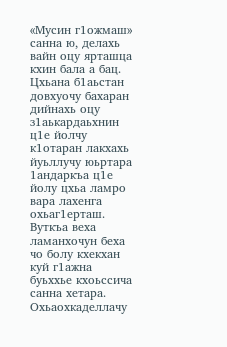«Мусин г1ожмаш» санна ю, делахь вайн оцу ярташца кхин бала а бац. Цхьана б1аьстан довхуочу бахаран дийнахь оцу з1аькардаьхнин ц1е йолчу к1отаран лакхахь йуьллучу юьртара 1андаркъа ц1е йолу цхьа ламро вара лахенга охьаг1ерташ. Вуткъа веха ламанхочун беха чо болу кхекхан куй г1ажна буьххье кхоьссича санна хетара. Охьаохкаделлачу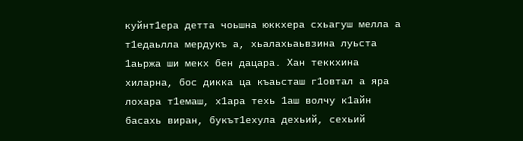куйнт1ера детта чоьшна юккхера схьагуш мелла а т1едаьлла мердукъ а, хьалахьаьвзина луьста 1аьржа ши мекх бен дацара. Хан теккхина хиларна, бос дикка ца къаьсташ г1овтал а яра лохара т1емаш, х1ара техь 1аш волчу к1айн басахь виран, букът1ехула дехьий, сехьий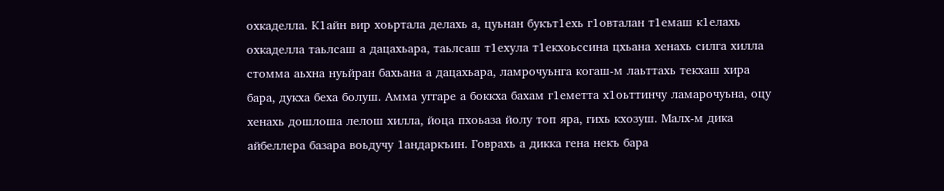охкаделла. К1айн вир хоьртала делахь а, цуьнан букът1ехь г1овталан т1емаш к1елахь охкаделла таьлсаш а дацахьара, таьлсаш т1ехула т1екхоьссина цхьана хенахь силга хилла стомма аьхна нуьйран бахьана а дацахьара, ламрочуьнга когаш-м лаьттахь текхаш хира бара, дукха беха болуш. Амма уггаре а боккха бахам г1еметта х1оьттинчу ламарочуьна, оцу хенахь дошлоша лелош хилла, йоца пхоьаза йолу топ яра, гихь кхозуш. Малх-м дика айбеллера базара воьдучу 1андаркъин. Говрахь а дикка гена некъ бара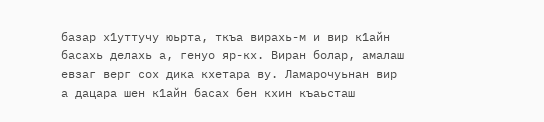базар х1уттучу юьрта, ткъа вирахь-м и вир к1айн басахь делахь а, генуо яр-кх. Виран болар, амалаш евзаг верг сох дика кхетара ву. Ламарочуьнан вир а дацара шен к1айн басах бен кхин къаьсташ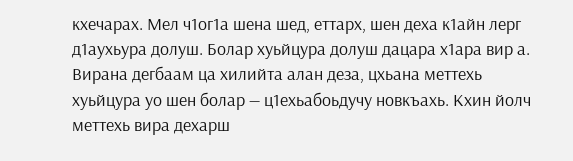кхечарах. Мел ч1ог1а шена шед, еттарх, шен деха к1айн лерг д1аухьура долуш. Болар хуьйцура долуш дацара х1ара вир а. Вирана дегбаам ца хилийта алан деза, цхьана меттехь хуьйцура уо шен болар — ц1ехьабоьдучу новкъахь. Кхин йолч меттехь вира дехарш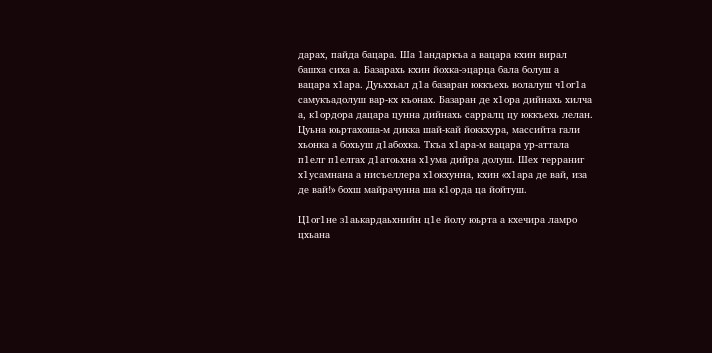дарах, пайда бацара. Ша 1андаркъа а вацара кхин вирал башха сиха а. Базарахь кхин йохка-эцарца бала болуш а вацара х1ара. Дуьххьал д1а базаран юккъехь волалуш ч1ог1а самукъадолуш вар-кх къонах. Базаран де х1ора дийнахь хилча а, к1ордора дацара цунна дийнахь сарралц цу юккъехь лелан. Цуьна юьртахоша-м дикка шай-кай йоккхура, массийта гали хьонка а бохьуш д1абохка. Ткъа х1ара-м вацара ур-аттала п1елг п1елгах д1атоьхна х1ума дийра долуш. Шех терраниг х1усамнана а нисъеллера х1окхунна, кхин «х1ара де вай, иза де вай!» бохш майрачунна ша к1орда ца йойтуш.

Ц1ог1не з1аькардаьхнийн ц1е йолу юьрта а кхечира ламро цхьана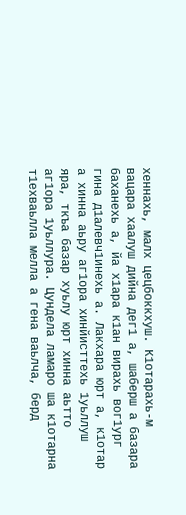хеннахь, малх цецбоккхуш. К1отарахь-м вацара хаалуш дийна дег1 а, шаберш а базара баханехь а, йа х1ара к1ан вирахь вог1ург гина д1алевч1инехь а. Лакхара юрт а, к1отар а хинна аьру аг1ора хинйисттехь 1уьллуш яра, ткъа базар хуьлу юрт хинна аьтто аг1ора 1уьллура. Цундела ламаро ша к1отарна т1ехваьлла мелла а гена ваьлча, берд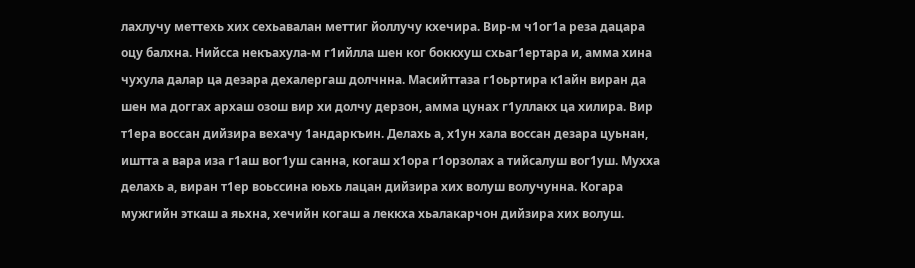лахлучу меттехь хих сехьавалан меттиг йоллучу кхечира. Вир-м ч1ог1а реза дацара оцу балхна. Нийсса некъахула-м г1ийлла шен ког боккхуш схьаг1ертара и, амма хина чухула далар ца дезара дехалергаш долчнна. Масийттаза г1оьртира к1айн виран да шен ма доггах архаш озош вир хи долчу дерзон, амма цунах г1уллакх ца хилира. Вир т1ера воссан дийзира вехачу 1андаркъин. Делахь а, х1ун хала воссан дезара цуьнан, иштта а вара иза г1аш вог1уш санна, когаш х1ора г1орзолах а тийсалуш вог1уш. Мухха делахь а, виран т1ер воьссина юьхь лацан дийзира хих волуш волучунна. Когара мужгийн эткаш а яьхна, хечийн когаш а леккха хьалакарчон дийзира хих волуш.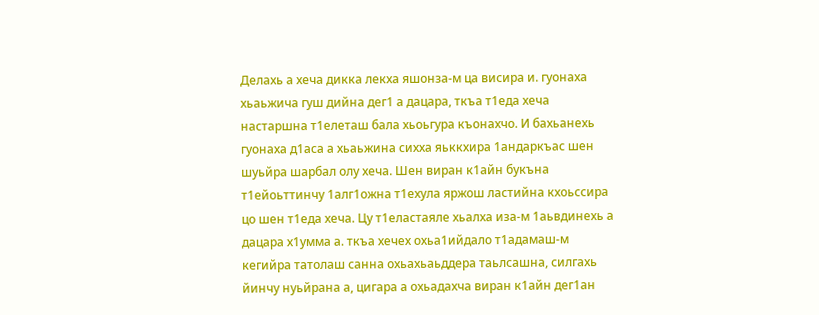Делахь а хеча дикка лекха яшонза-м ца висира и. гуонаха хьаьжича гуш дийна дег1 а дацара, ткъа т1еда хеча настаршна т1елеташ бала хьоьгура къонахчо. И бахьанехь гуонаха д1аса а хьаьжина сихха яьккхира 1андаркъас шен шуьйра шарбал олу хеча. Шен виран к1айн букъна т1ейоьттинчу 1алг1ожна т1ехула яржош ластийна кхоьссира цо шен т1еда хеча. Цу т1еластаяле хьалха иза-м 1аьвдинехь а дацара х1умма а. ткъа хечех охьа1ийдало т1адамаш-м кегийра татолаш санна охьахьаьддера таьлсашна, силгахь йинчу нуьйрана а, цигара а охьадахча виран к1айн дег1ан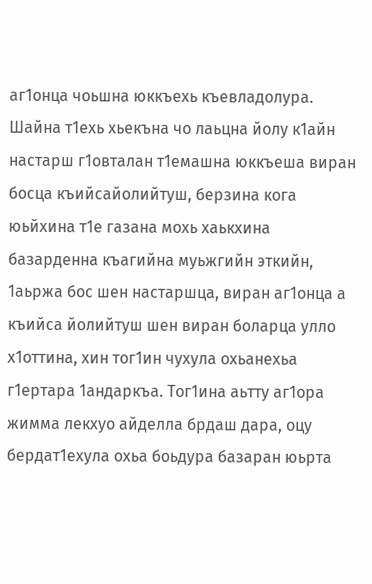аг1онца чоьшна юккъехь къевладолура. Шайна т1ехь хьекъна чо лаьцна йолу к1айн настарш г1овталан т1емашна юккъеша виран босца къийсайолийтуш, берзина кога юьйхина т1е газана мохь хаькхина базарденна къагийна муьжгийн эткийн, 1аьржа бос шен настаршца, виран аг1онца а къийса йолийтуш шен виран боларца улло х1оттина, хин тог1ин чухула охьанехьа г1ертара 1андаркъа. Тог1ина аьтту аг1ора жимма лекхуо айделла брдаш дара, оцу бердат1ехула охьа боьдура базаран юьрта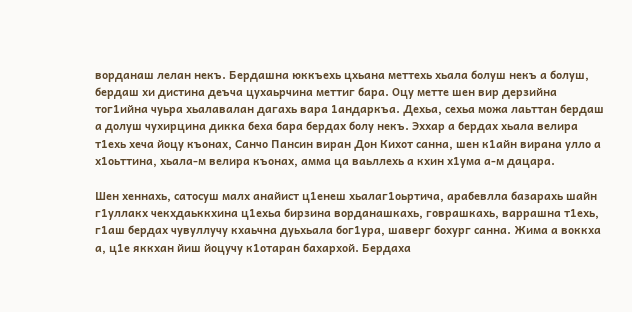ворданаш лелан некъ. Бердашна юккъехь цхьана меттехь хьала болуш некъ а болуш, бердаш хи дистина деъча цухаьрчина меттиг бара. Оцу метте шен вир дерзийна тог1ийна чуьра хьалавалан дагахь вара 1андаркъа. Дехьа, сехьа можа лаьттан бердаш а долуш чухирцина дикка беха бара бердах болу некъ. Эххар а бердах хьала велира т1ехь хеча йоцу къонах, Санчо Пансин виран Дон Кихот санна, шен к1айн вирана улло а х1оьттина, хьала-м велира къонах, амма ца ваьллехь а кхин х1ума а-м дацара.

Шен хеннахь, сатосуш малх анайист ц1енеш хьалаг1оьртича, арабевлла базарахь шайн г1уллакх чекхдаьккхина ц1ехьа бирзина ворданашкахь, говрашкахь, варрашна т1ехь, г1аш бердах чувуллучу кхаьчна дуьхьала бог1ура, шаверг бохург санна. Жима а воккха а, ц1е яккхан йиш йоцучу к1отаран бахархой. Бердаха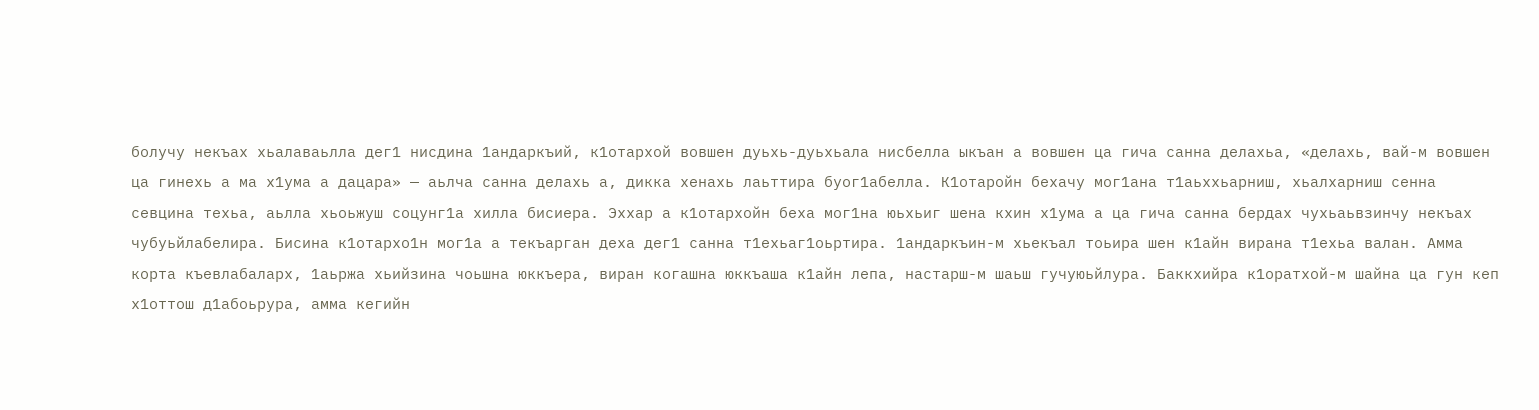болучу некъах хьалаваьлла дег1 нисдина 1андаркъий, к1отархой вовшен дуьхь-дуьхьала нисбелла ыкъан а вовшен ца гича санна делахьа, «делахь, вай-м вовшен ца гинехь а ма х1ума а дацара» — аьлча санна делахь а, дикка хенахь лаьттира буог1абелла. К1отаройн бехачу мог1ана т1аьххьарниш, хьалхарниш сенна севцина техьа, аьлла хьоьжуш соцунг1а хилла бисиера. Эххар а к1отархойн беха мог1на юьхьиг шена кхин х1ума а ца гича санна бердах чухьаьвзинчу некъах чубуьйлабелира. Бисина к1отархо1н мог1а а текъарган деха дег1 санна т1ехьаг1оьртира. 1андаркъин-м хьекъал тоьира шен к1айн вирана т1ехьа валан. Амма корта къевлабаларх, 1аьржа хьийзина чоьшна юккъера, виран когашна юккъаша к1айн лепа, настарш-м шаьш гучуюьйлура. Баккхийра к1оратхой-м шайна ца гун кеп х1оттош д1абоьрура, амма кегийн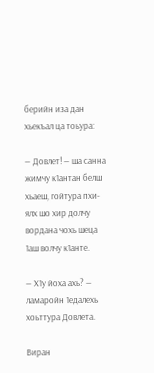берийн иза дан хьекъал ца тоьура:

— Довлет! — ша санна жимчу к1антан белш хьаеш, гойтура пхи-ялх шо хир долчу вордана чохь шеца 1аш волчу к1анте.

— Х1у йоха ахь? — ламаройн 1едалехь хоьттура Довлета.

Виран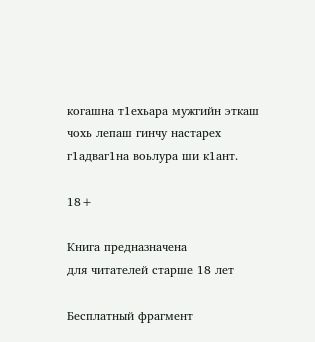когашна т1ехьара мужгийн эткаш чохь лепаш гинчу настарех г1адваг1на воьлура ши к1ант.

18+

Книга предназначена
для читателей старше 18 лет

Бесплатный фрагмент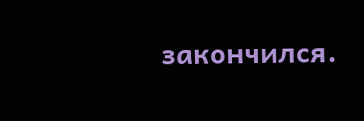закончился.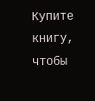Купите книгу, чтобы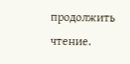продолжить чтение.